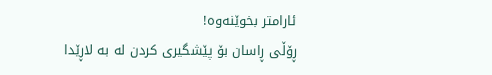ئارامتر بخوێنەوە!
ڕۆڵی ڕاسان بۆ پێشگیری کردن لە بە لاڕێدا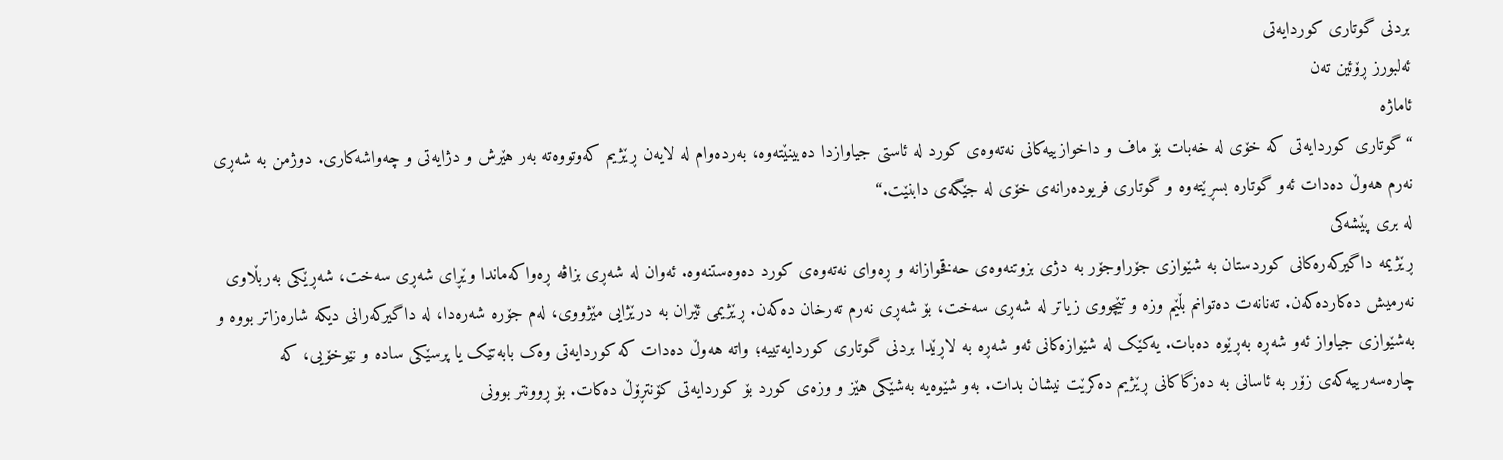بردنی گوتاری کوردایەتی
ئەلبورز ڕۆئین تەن
ئاماژە
“گوتاری کوردایەتی کە خۆی لە خەبات بۆ ماف و داخوازییەکانی نەتەوەی کورد لە ئاستی جیاوازدا دەبینێتەوە، بەردەوام لە لایەن ڕێژیم کەوتووەتە بەر هێرش و دژایەتی و چەواشەکاری. دوژمن بە شەڕی نەرم هەوڵ دەدات ئەو گوتارە بسڕێتەوە و گوتاری فریودەرانەی خۆی لە جێگەی دابنێت.“
لە بری پێشەکی
ڕێژیمە داگیرکەرەکانی کوردستان بە شێوازی جۆراوجۆر بە دژی بزوتنەوەی حەقخوازانە و ڕەوای نەتەوەی کورد دەوەستنەوە. ئەوان لە شەڕی بزاڤە ڕەواکەماندا وێڕای شەڕی سەخت، شەڕێکی بەربڵاوی نەرمیش دەکاردەکەن. تەنانەت دەتوانم بڵێم وزە و تێچووی زیاتر لە شەڕی سەخت، بۆ شەڕی نەرم تەرخان دەکەن. ڕێژیمی ئێران بە درێژایی مێژووی، لەم جۆرە شەرەدا، لە داگیرکەرانی دیکە شارەزاتر بووە و بەشێوازی جیاواز ئەو شەڕە بەڕێوە دەبات. یەکێک لە شێوازەکانی ئەو شەڕە بە لاڕێدا بردنی گوتاری کوردایەتییە؛ واتە هەوڵ دەدات کە کوردایەتی وەک بابەتێک یا پرسێکی سادە و نێوخۆیی، کە چارەسەرییەکەی زۆر بە ئاسانی بە دەزگاکانی ڕێژیم دەکرێت نیشان بدات. بەو شێوەیە بەشێکی هێز و وزەی کورد بۆ کوردایەتی کۆنتڕۆڵ دەکات. بۆ ڕوونتر بوونی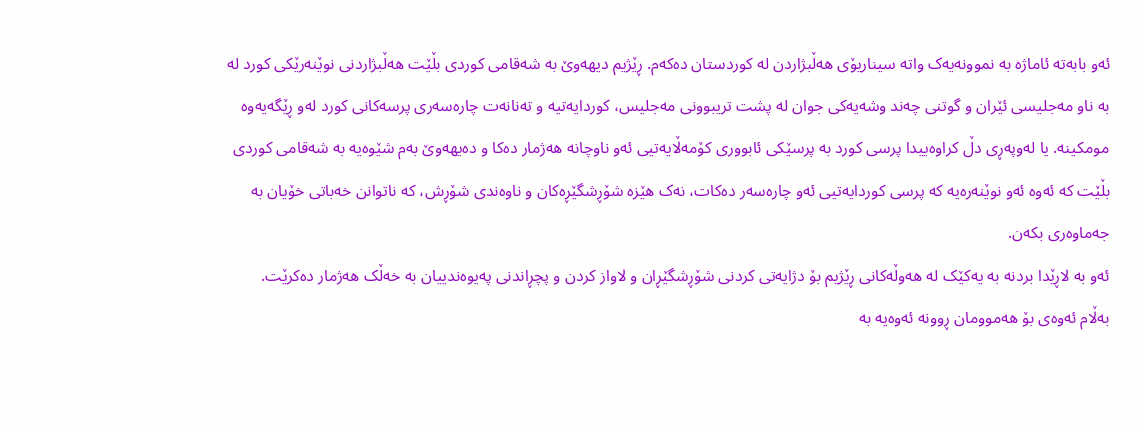ئەو بابەتە ئاماژە بە نموونەیەک واتە سیناریۆی هەڵبژاردن لە کوردستان دەکەم. ڕێژیم دیهەوێ بە شەقامی کوردی بڵێت هەڵبژاردنی نوێنەرێکی کورد لە بە ناو مەجلیسی ئێران و گوتنی چەند وشەیەکی جوان لە پشت تریبوونی مەجلیس، کوردایەتیە و تەنانەت چارەسەری پرسەکانی کورد لەو ڕێگەیەوە مومکینە. یا لەوپەڕی دڵ کراوەییدا پرسی کورد بە پرسێکی ئابووری کۆمەڵایەتیی ئەو ناوچانە هەژمار دەکا و دەیهەوێ بەم شێوەیە بە شەقامی کوردی بڵێت کە ئەوە ئەو نوێنەرەیە کە پرسی کوردایەتیی ئەو چارەسەر دەکات، نەک هێزە شۆڕشگێڕەکان و ناوەندی شۆڕش، کە ناتوانن خەباتی خۆیان بە جەماوەری بکەن.
ئەو بە لاڕێدا بردنە بە یەکێک لە هەوڵەکانی ڕێژیم بۆ دژایەتی کردنی شۆڕشگێڕان و لاواز کردن و پچڕاندنی پەیوەندییان بە خەڵک هەژمار دەکرێت.
بەڵام ئەوەی بۆ هەموومان ڕوونە ئەوەیە بە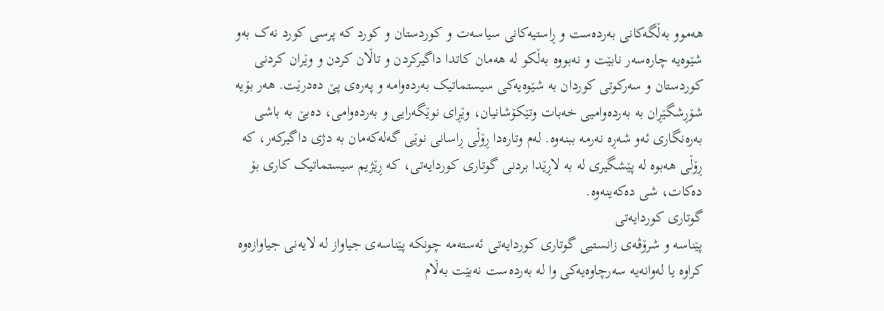هەموو بەڵگەکانی بەردەست و ڕاستیەکانی سیاسەت و کوردستان و کورد کە پرسی کورد نەک بەو شێوەیە چارەسەر نابێت و نەبووە بەڵکو لە هەمان کاتدا داگیرکردن و تاڵان کردن و وێران کردنی کوردستان و سەرکوتی کوردان بە شێوەیەکی سیستماتیک بەردەوامە و پەرەی پێ دەدرێت. هەر بۆیە شۆڕشگێڕان بە بەردەوامیی خەبات وتێکۆشانیان، وێڕای نوێگەرایی و بەردەوامی، دەبێ بە باشی بەرەنگاری ئەو شەڕە نەرمە ببنەوە. لەم وتارەدا ڕۆڵی ڕاسانی نوێی گەلەکەمان بە دژی داگیرکەر، کە ڕۆڵی هەبوە لە پێشگیری لە بە لاڕێدا بردنی گوتاری کوردایەتی، کە ڕێژیم سیستماتیک کاری بۆ دەکات، شی دەکەینەوە.
گوتاری کوردایەتی
پێناسە و شرۆڤەی زانستیی گوتاری کوردایەتی ئەستەمە چونکە پێناسەی جیاواز لە لایەنی جیاوازەوە کراوە یا لەوانەیە سەرچاوەیەکی وا لە بەردەست نەبێت بەڵام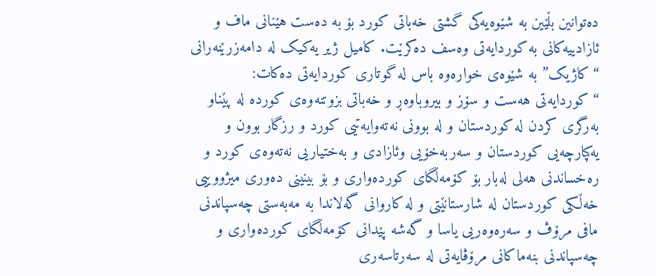دەتوانین بڵێین بە شێوەیەکی گشتی خەباتی کورد بۆ بە دەست هێنانی ماف و ئازادییەکانی بە کوردایەتی وەسف دەکرێت. کامیل ژیر یەکیک لە دامەزرێنەرانی “کاژیک” بە شێوەی خوارەوە باس لە گوتاری کوردایەتی دەکات:
“کوردایەتی هەست و سۆز و بیروباوەڕ و خەباتی بزوتنەوەی کوردە لە پێناو بەرگری کردن لە کوردستان و لە بوونی نەتەوایەتیی کورد و رزگار بوون و یەکپارچەیی کوردستان و سەربەخۆیی وئازادی و بەختیاریی نەتەوەی کورد و رەخساندنی هەلی لەبار بۆ کۆمەڵگای کوردەواری و بۆ بینینی دەوری میژووییی خەڵکی کوردستان لە شارستانێتی و لە کاروانی گەلاندا بە مەبەستی چەسپاندنی مافی مرۆڤ و سەرەوەریی یاسا و گەشە پێدانی کۆمەڵگای کوردەواری و چەسپاندنی بنەماکانی مرۆڤایەتی لە سەرتاسەری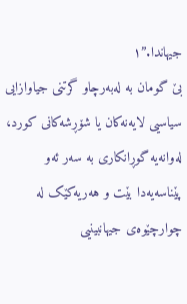جیهاندا.”١
بێ گومان بە لەبەرچاو گرتنی جیاوازایی سیاسیی لایەنەکان یا شۆڕشەکانی کورد، لەوانەیە گوڕانکاری بە سەر ئەو پێناسەیەدا بێت و هەریەکێک لە چوارچێوەی جیهانبینیی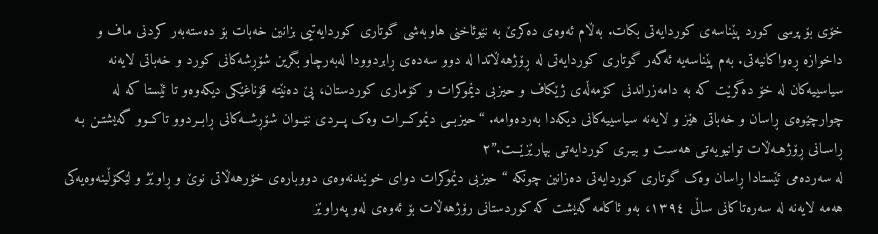خۆی بۆ پرسی کورد پێناسەی کوردایەتی بکات. بەڵام ئەوەی دەکرێ بە نێوئاخنی هاوبەشی گوتاری کوردایەتیی بزانین خەبات بۆ دەستەبەر کردنی ماف و داخوازە ڕەواکانیەتی. بەم پێناسەیە ئەگەر گوتاری کوردایەتی لە ڕۆژهەڵاتدا لە دوو سەدەی ڕابردوودا لەبەرچاو بگرین شۆڕشەکانی کورد و خەباتی لایەنە سیاسییەکان لە خۆ دەگرێت کە بە دامەزراندنی کۆمەڵەی ژێکاف و حیزبی دێموکرات و کۆماری کوردستان، پێ دەنێتە قۆناغێکی دیکەوەو تا ئێستا کە لە چوارچێوەی ڕاسان و خەباتی هێز و لایەنە سیاسییەکانی دیکەدا بەردەوامە. “حیزبــی دێموکــرات وەک پــردی نێــوان شۆڕشــەکانی ڕابــردوو تاکــوو گەیشتـن بـە ڕاسـانی ڕۆژهـەڵات توانیویەتـی هەسـت و بیـری کوردایەتـی بپارێزێــت.”٢
لە سەردەمی ئێستادا ڕاسان وەک گوتاری کوردایەتی دەزانین چونکە “حیزبی دێموکرات دوای خوێندنەوەی دووبارەی خۆرهەڵاتی نوێ و ڕاوێژ و لێکۆڵینەوەیەکی هەمە لایەنە لە سەرەتاکانی ساڵی ١٣٩٤، بەو ئاکامە گەیشت کە کوردستانی رۆژهەڵات بۆ ئەوەی لەو پەراوێز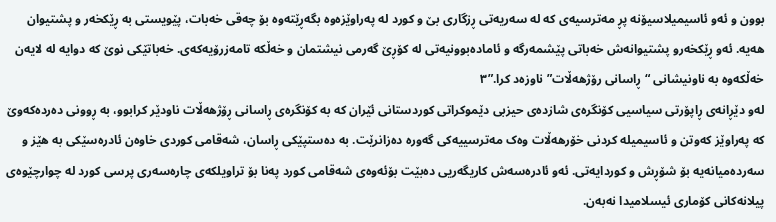بوون و ئەو ئاسیمیلاسیۆنە پڕ مەترسیەی کە لە سەریەتی ڕزگاری بێ و کورد لە پەراوێزەوە بگەڕێتەوە بۆ چەقی خەبات، پێویستی بە ڕێکخەر و پشتیوان هەیە. ئەو ڕێکخەرو پشتیوانەش خەباتی پێشمەرگە و ئامادەبوونیەتی لە کۆڕێ گەرمی نیشتمان و خەڵکە تامەزرۆیەکەی. خەباتێکی نوێ کە دوایە لە لایەن خەڵکەوە بە ناونیشانی “ڕاسانی رۆژهەڵات”ناوزەد کرا.”٣
لەو دێڕانەی ڕاپۆرتی سیاسیی کۆنگرەی شازدەی حیزبی دێموکراتی کوردستانی ئێران کە بە کۆنگرەی ڕاسانی ڕۆژهەڵات ناودێر کرابوو، بە ڕوونی دەردەکەوێ کە پەراوێز کەوتن و ئاسیمیلە کردنی خۆرهەڵات وەک مەترسییەکی گەورە دەزانرێت. بە دەستپێکی ڕاسان، شەقامی کوردی خاوەن ئادرەسێکی بە هێز و سەردەمیانەیە بۆ شۆڕش و کوردایەتی. ئەو ئادرەسەش کاریگەریی دەبێت بۆئەوەی شەقامی کورد پەنا بۆ تراویلکەی چارەسەری پرسی کورد لە چوارچێوەی پیلانەکانی کۆماری ئیسلامیدا نەبەن.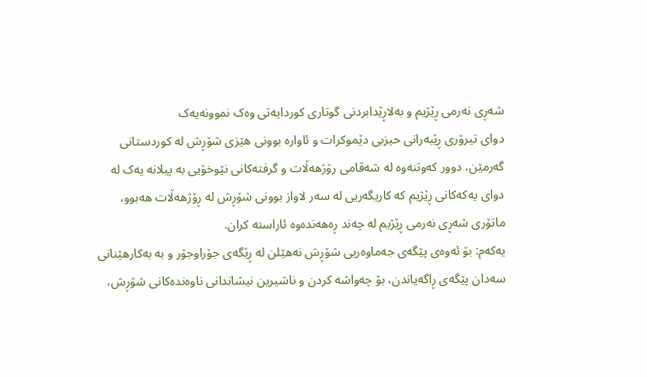شەڕی نەرمی ڕێژیم و بەلاڕێدابردنی گوتاری کوردایەتی وەک نموونەیەک
دوای تیرۆری ڕێبەرانی حیزبی دێموکرات و ئاوارە بوونی هێزی شۆڕش لە کوردستانی گەرمێن، دوور کەوتنەوە لە شەقامی رۆژهەڵات و گرفتەکانی نێوخۆیی بە پیلانە یەک لە دوای یەکەکانی ڕێژیم کە کاریگەریی لە سەر لاواز بوونی شۆڕش لە ڕۆژهەڵات هەبوو، ماتۆری شەڕی نەرمی ڕێژیم لە چەند ڕەهەندەوە ئاراستە کران.
یەکەم: بۆ ئەوەی پێگەی جەماوەریی شۆڕش نەهێلن لە ڕێگەی جۆراوجۆر و بە بەکارهێنانی سەدان پێگەی ڕاگەیاندن، بۆ چەواشە کردن و ناشیرین نیشاندانی ناوەندەکانی شۆڕش،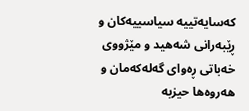کەسایەتییە سیاسییەکان و ڕێبەرانی شەهید و مێژووی خەباتی ڕەوای گەلەکەمان و هەروەها حیزبە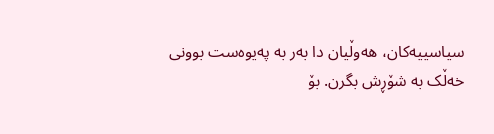سیاسییەکان، هەوڵیان دا بەر بە پەیوەست بوونی خەڵک بە شۆڕش بگرن. بۆ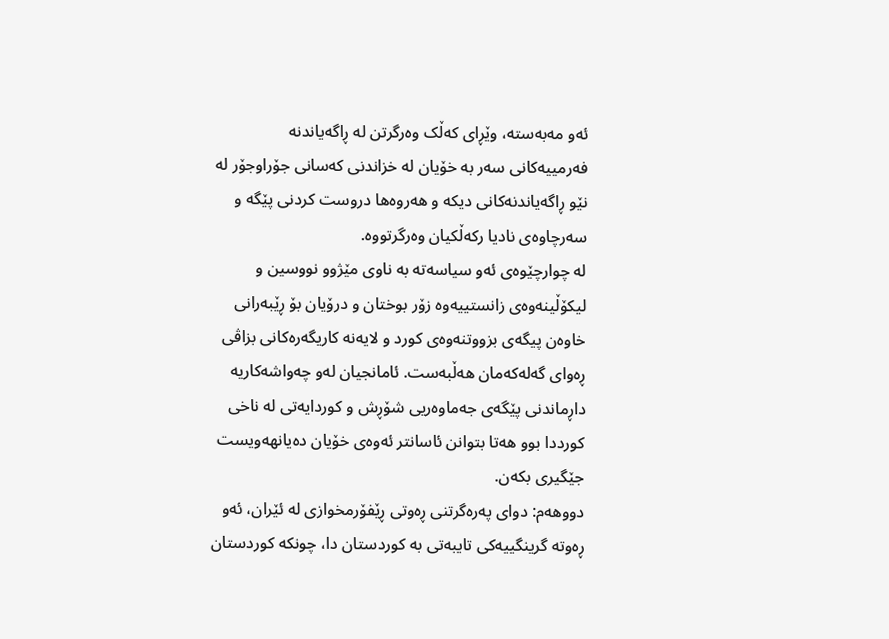ئەو مەبەستە، وێڕای کەڵک وەرگرتن لە ڕاگەیاندنە فەرمییەکانی سەر بە خۆیان لە خزاندنی کەسانی جۆراوجۆر لە نێو ڕاگەیاندنەکانی دیکە و هەروەها دروست کردنی پێگە و سەرچاوەی نادیا رکەڵکیان وەرگرتووە.
لە چوارچێوەی ئەو سیاسەتە بە ناوی مێژوو نووسین و لیکۆڵینەوەی زانستییەوە زۆر بوختان و درۆیان بۆ ڕێبەرانی خاوەن پیگەی بزووتنەوەی کورد و لایەنە کاریگەرەکانی بزاڤی ڕەوای گەلەکەمان هەڵبەست. ئامانجیان لەو چەواشەکاریە داڕماندنی پێگەی جەماوەریی شۆڕش و کوردایەتی لە ناخی کورددا بوو هەتا بتوانن ئاسانتر ئەوەی خۆیان دەیانهەویست جێگیری بکەن.
دووهەم: دوای پەرەگرتنی ڕەوتی ڕێفۆرمخوازی لە ئێران، ئەو ڕەوتە گرینگییەکی تایبەتی بە کوردستان دا، چونکە کوردستان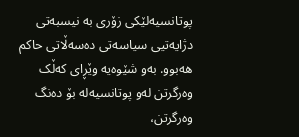پوتانسیەلێکی زۆری بە نیسبەتی دژایەتیی سیاسەتی دەسەڵاتی حاکم هەبوو. بەو شێوەیە وێڕای کەڵک وەرگرتن لەو پوتانسیەلە بۆ دەنگ وەرگرتن،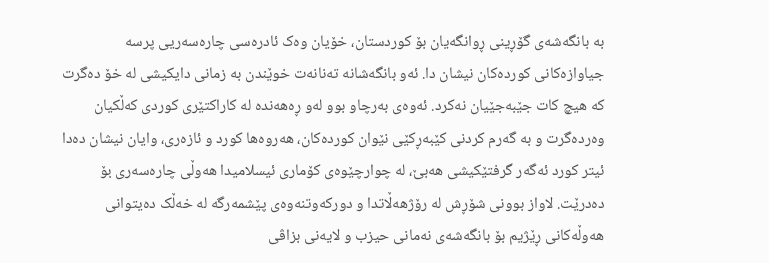بە بانگەشەی گۆڕینی ڕوانگەیان بۆ کوردستان، خۆیان وەک ئادرەسی چارەسەریی پرسە جیاوازەکانی کوردەکان نیشان دا. ئەو بانگەشانە تەنانەت خوێندن بە زمانی دایکیشی لە خۆ دەگرت کە هیچ کات جێبەجێیان نەکرد. ئەوەی بەرچاو بوو لەو ڕەهەندە لە کاراکتێری کوردی کەڵکیان وەردەگرت و بە گەرم کردنی کێبەڕکێی نێوان کوردەکان، هەروەها کورد و ئازەری، وایان نیشان دەدا ئیتر کورد ئەگەر گرفتێکیشی هەبێ، لە چوارچێوەی کۆماری ئیسلامیدا هەوڵی چارەسەری بۆ دەدرێت. لاواز بوونی شۆڕش لە رۆژهەڵاتدا و دورکەوتنەوەی پێشمەرگە لە خەڵک دەیتوانی هەوڵەکانی ڕێژیم بۆ بانگەشەی نەمانی حیزب و لایەنی بزاڤی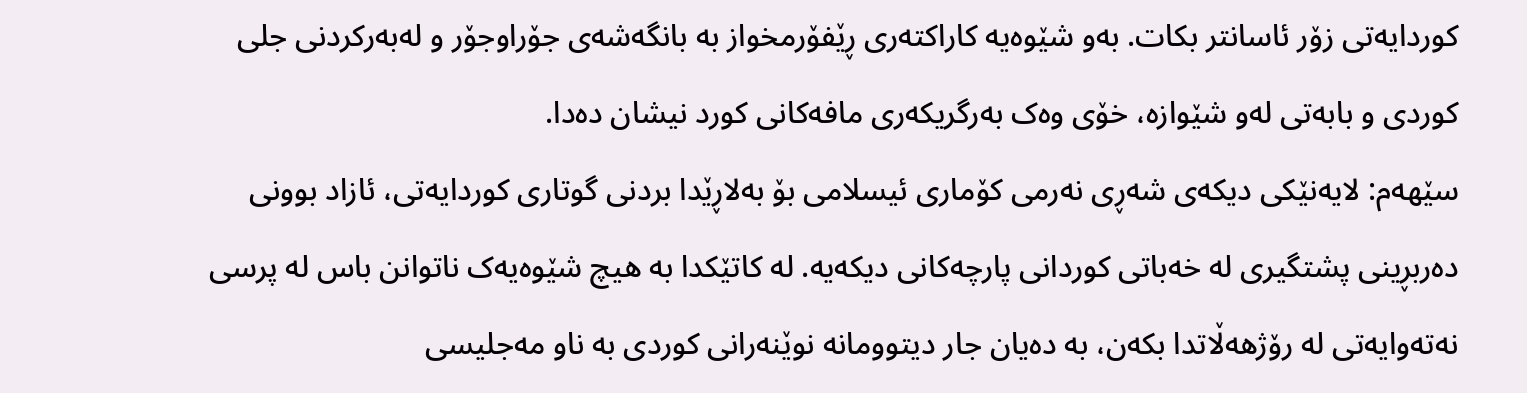کوردایەتی زۆر ئاسانتر بکات. بەو شێوەیە کاراکتەری ڕێفۆرمخواز بە بانگەشەی جۆراوجۆر و لەبەرکردنی جلی کوردی و بابەتی لەو شێوازە، خۆی وەک بەرگریکەری مافەکانی کورد نیشان دەدا.
سێهەم: لایەنێکی دیکەی شەڕی نەرمی کۆماری ئیسلامی بۆ بەلاڕێدا بردنی گوتاری کوردایەتی، ئازاد بوونی دەربڕینی پشتگیری لە خەباتی کوردانی پارچەکانی دیکەیە. لە کاتێکدا بە هیچ شێوەیەک ناتوانن باس لە پرسی نەتەوایەتی لە رۆژهەڵاتدا بکەن، بە دەیان جار دیتوومانە نوێنەرانی کوردی بە ناو مەجلیسی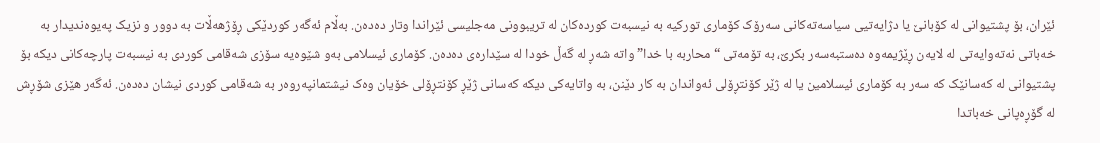ئێران، بۆ پشتیوانی لە کۆبانێ یا دژایەتیی سیاسەتەکانی سەرۆک کۆماری تورکیە بە نیسبەت کوردەکان لە تریبوونی مەجلیسی ئێراندا وتار دەدەن. بەڵام ئەگەر کوردێکی ڕۆژهەڵات بە دوور و نزیک پەیوەندیدار بە خەباتی نەتەوایەتی لە لایەن ڕێژیمەوە دەستبەسەر بکرێ، بە تۆمەتی “محاربە با خدا” واتە شەڕ لە گەڵ خودا لە سێدارەی دەدەن. کۆماری ئیسلامی بەو شێوەیە سۆزی شەقامی کوردی بە نیسبەت پارچەکانی دیکە بۆ پشتیوانی لە کەسانێک کە سەر بە کۆماری ئیسلامین یا لە ژێر کۆنتڕۆلی ئەواندان بە کار دێنن، بە واتایەکی دیکە کەسانی ژێڕ کۆنتڕۆلی خۆیان وەک نیشتمانپەروەر بە شەقامی کوردی نیشان دەدەن. ئەگەر هێزی شۆڕش لە گۆڕەپانی خەباتدا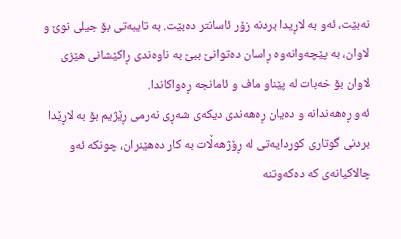نەبێت، ئەو بە لاڕیدا بردنە زۆر ئاسانتر دەبێت. بە تایبەتی بۆ جیلی نوێ و لاوان، بە پێچەوانەوە ڕاسان دەتوانێ ببێ بە ناوەندی ڕاکێشانی هێزی لاوان بۆ خەبات لە پێناو ماف و ئامانجە ڕەواکاندا.
ئەو ڕەهەندانە و دەیان ڕەهەندی دیکەی شەڕی نەرمی ڕێژیم بۆ بە لاڕێدا بردنی گوتاری کوردایەتی لە ڕۆژهەڵات بە کار دەهێنران، چونکە ئەو چالاکیانەی کە دەکەوتنە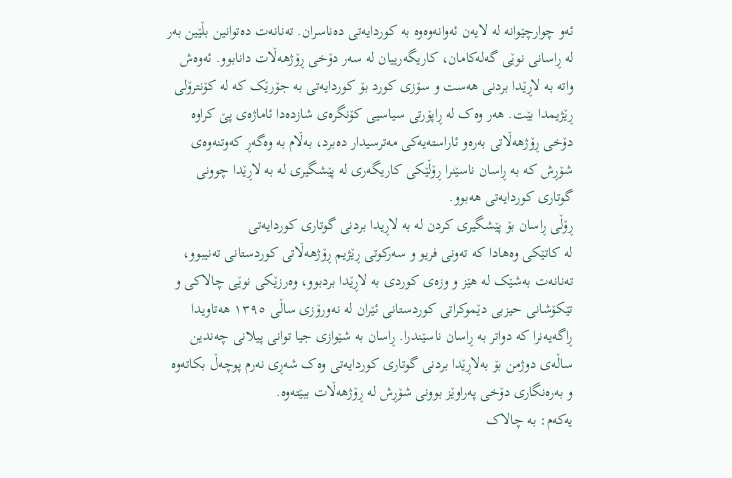ئەو چوارچێوانە لە لایەن ئەوانەوەوە بە کوردایەتی دەناسران. تەنانەت دەتوانین بڵێین بەر لە ڕاسانی نوێی گەلەکامان، کاریگەرییان لە سەر دۆخی ڕۆژهەڵات دانابوو. ئەوەش واتە بە لاڕێدا بردنی هەست و سۆزی کورد بۆ کوردایەتی بە جۆرێک کە لە کۆنترۆلی ڕێژیمدا بێت. هەر وەک لە ڕاپۆرتی سیاسیی کۆنگرەی شازدەدا ئاماژەی پێ کراوە دۆخی ڕۆژهەڵاتی بەرەو ئاراستەیەکی مەترسیدار دەبرد، بەڵام بە وەگەڕ کەوتنەوەی شۆڕش کە بە ڕاسان ناسێنرا ڕۆڵێکی کاریگەری لە پێشگیری لە بە لاڕێدا چوونی گوتاری کوردایەتی هەبوو.
ڕۆڵی ڕاسان بۆ پێشگیری کردن لە بە لاڕیدا بردنی گوتاری کوردایەتی
لە کاتێکی وەهادا کە تەونی فریو و سەرکوتی ڕێژیم ڕۆژهەڵاتی کوردستانی تەنیبوو، تەنانەت بەشێک لە هێز و وزەی کوردی بە لاڕێدا بردبوو، وەرزێکی نوێی چالاکی و تێکۆشانی حیزبی دێموکراتی کوردستانی ئێران لە نەورۆزی ساڵی ١٣٩٥ هەتاویدا ڕاگەیەنرا کە دواتر بە ڕاسان ناسێندرا. ڕاسان بە شێوازی جیا توانی پیلانی چەندین ساڵەی دوژمن بۆ بەلاڕێدا بردنی گوتاری کوردایەتی وەک شەڕی نەرم پوچەڵ بکاتەوە و بەرەنگاری دۆخی پەراوێز بوونی شۆڕش لە ڕۆژهەڵات ببێتەوە.
یەکەم: بە چالاک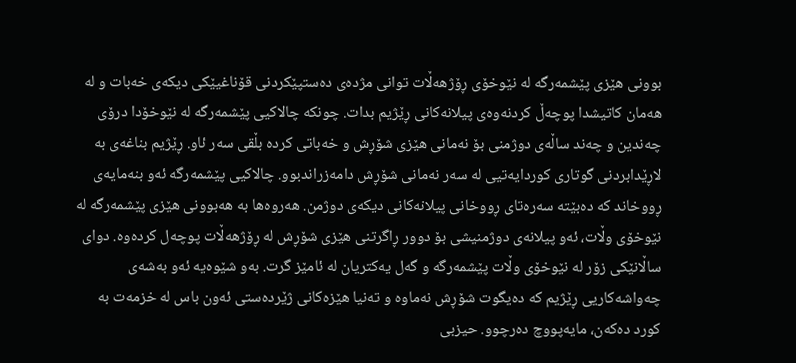بوونی هێزی پێشمەرگە لە نێوخۆی ڕۆژهەڵات توانی مژدەی دەستپێکردنی قۆناغیێکی دیکەی خەبات و لە هەمان کاتیشدا پوچەڵ کردنەوەی پیلانەکانی ڕێژیم بدات. چونکە چالاکیی پێشمەرگە لە نێوخۆدا درۆی چەندین و چەند ساڵەی دوژمنی بۆ نەمانی هێزی شۆڕش و خەباتی کردە بڵقی سەر ئاو. ڕێژیم بناغەی بە لاڕێدابردنی گوتاری کوردایەتیی لە سەر نەمانی شۆڕش دامەزراندبوو. چالاکیی پێشمەرگە ئەو بنەمایەی ڕووخاند کە دەبێتە سەرەتای ڕووخانی پیلانەکانی دیکەی دوژمن. هەروەها بە هەبوونی هێزی پێشمەرگە لە نێوخۆی وڵات، ئەو پیلانەی دوژمنیشی بۆ دوور ڕاگرتنی هێزی شۆڕش لە ڕۆژهەڵات پوچەل کردەوە. دوای ساڵانێکی زۆر لە نێوخۆی وڵات پێشمەرگە و گەل یەکتریان لە ئامێز گرت. بەو شێوەیە ئەو بەشەی چەواشەکاریی ڕێژیم کە دەیگوت شۆڕش نەماوە و تەنیا هێزەکانی ژێردەستی ئەون باس لە خزمەت بە کورد دەکەن، مایەپووچ دەرچوو. حیزبی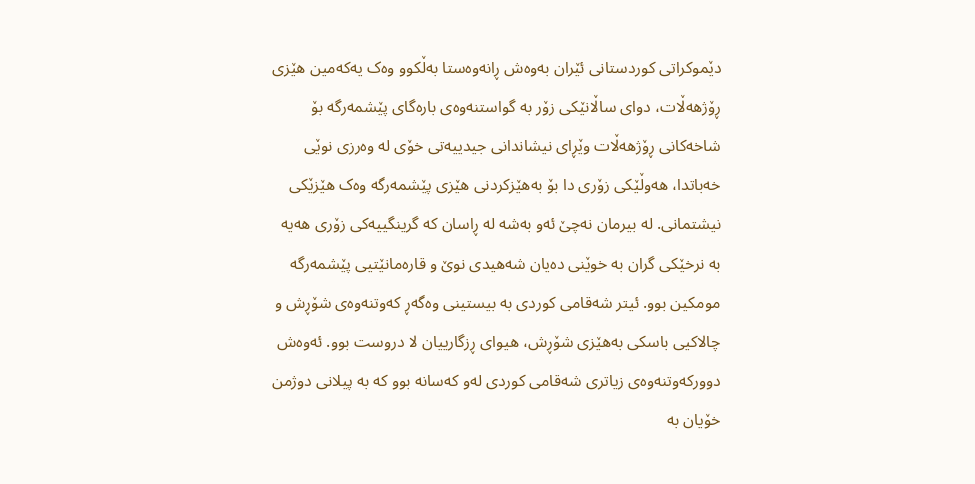دێموکراتی کوردستانی ئێران بەوەش ڕانەوەستا بەڵکوو وەک یەکەمین هێزی ڕۆژهەڵات، دوای ساڵانێکی زۆر بە گواستنەوەی بارەگای پێشمەرگە بۆ شاخەکانی ڕۆژهەڵات وێڕای نیشاندانی جیدییەتی خۆی لە وەرزی نوێی خەباتدا، هەوڵێکی زۆری دا بۆ بەهێزکردنی هێزی پێشمەرگە وەک هێزێکی نیشتمانی. لە بیرمان نەچێ ئەو بەشە لە ڕاسان کە گرینگییەکی زۆری هەیە بە نرخێکی گران بە خوێنی دەیان شەهیدی نوێ و قارەمانێتیی پێشمەرگە مومکین بوو. ئیتر شەقامی کوردی بە بیستینی وەگەڕ کەوتنەوەی شۆڕش و چالاکیی باسکی بەهێزی شۆڕش، هیوای ڕزگارییان لا دروست بوو. ئەوەش دوورکەوتنەوەی زیاتری شەقامی کوردی لەو کەسانە بوو کە بە پیلانی دوژمن خۆیان بە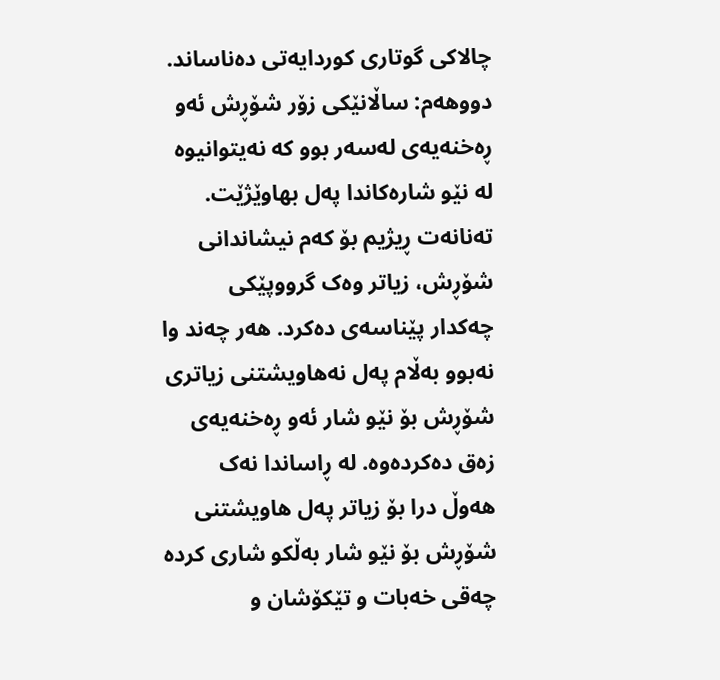چالاکی گوتاری کوردایەتی دەناساند.
دووهەم: ساڵانێکی زۆر شۆڕش ئەو ڕەخنەیەی لەسەر بوو کە نەیتوانیوە لە نێو شارەکاندا پەل بهاوێژێت. تەنانەت ڕیژیم بۆ کەم نیشاندانی شۆڕش، زیاتر وەک گرووپێکی چەکدار پێناسەی دەکرد. هەر چەند وا نەبوو بەڵام پەل نەهاویشتنی زیاتری شۆڕش بۆ نێو شار ئەو ڕەخنەیەی زەق دەکردەوە. لە ڕاساندا نەک هەوڵ درا بۆ زیاتر پەل هاویشتنی شۆڕش بۆ نێو شار بەڵکو شاری کردە چەقی خەبات و تێکۆشان و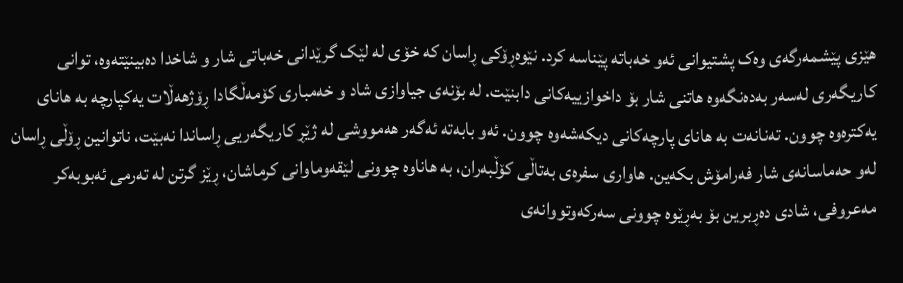هێزی پێشمەرگەی وەک پشتیوانی ئەو خەباتە پێناسە کرد. نێوەڕۆکی ڕاسان کە خۆی لە لێک گرێدانی خەباتی شار و شاخدا دەبینێتەوە، توانی کاریگەری لەسەر بەدەنگەوە هاتنی شار بۆ داخوازییەکانی دابنێت. لە بۆنەی جیاوازی شاد و خەمباری کۆمەڵگادا ڕۆژهەڵات یەکپارچە بە هانای یەکترەوە چوون. تەنانەت بە هانای پارچەکانی دیکەشەوە چوون. ئەو بابەتە ئەگەر هەمووشی لە ژێڕ کاریگەریی ڕاساندا نەبێت، ناتوانین ڕۆڵی ڕاسان لەو حەماسانەی شار فەرامۆش بکەین. هاواری سفرەی بەتاڵی کۆڵبەران، بە هاناوە چوونی لێقەوماوانی کرماشان، ڕێز گرتن لە تەرمی ئەبوبەکر مەعروفی، شادی دەڕبرین بۆ بەڕێوە چوونی سەرکەوتووانەی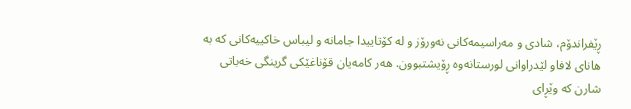ڕێفراندۆم، شادی و مەراسیمەکانی نەورۆز و لە کۆتاییدا جامانە و لیباس خاکییەکانی کە بە هانای لافاو لێدراوانی لورستانەوە ڕۆیشتبوون. هەر کامەیان قۆناغێکی گرینگی خەباتی شارن کە وێڕای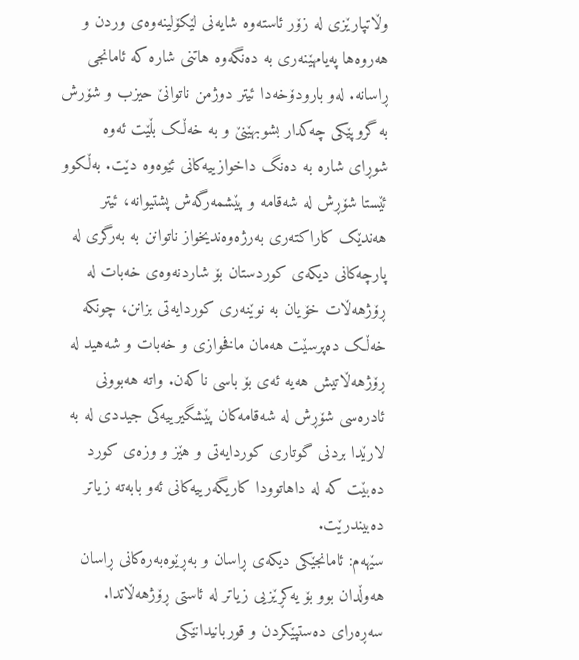وڵاتپارێزی لە زۆر ئاستەوە شایەنی لێکۆلینەوەی وردن و هەروەها پەیامهێنەری بە دەنگەوە هاتنی شارە کە ئامانجی ڕاسانە. لەو بارودۆخەدا ئیتر دوژمن ناتوانێ حیزب و شۆرش بە گروپێکی چەکدار بشوبهێنێ و بە خەڵک بڵێت ئەوە شوڕای شارە بە دەنگ داخوازییەکانی ئێوەوە دێت. بەڵکوو ئێستا شۆڕش لە شەقامە و پێشمەرگەش پشتیوانە، ئیتر هەندێک کاراکتەری بەرژەوەندیخواز ناتوانن بە بەرگری لە پارچەکانی دیکەی کوردستان بۆ شاردنەوەی خەبات لە ڕۆژهەڵات خۆیان بە نوێنەری کوردایەتی بزانن، چونکە خەڵک دەپرسێت هەمان مافخوازی و خەبات و شەهید لە ڕۆژهەڵاتیش هەیە ئەی بۆ باسی ناکەن. واتە هەبوونی ئادرەسی شۆڕش لە شەقامەکان پێشگیرییەکی جیددی لە بە لارێدا بردنی گوتاری کوردایەتی و هێز و وزەی کورد دەبێت کە لە داهاتوودا کاریگەرییەکانی ئەو بابەتە زیاتر دەبیندرێت.
سێهەم: ئامانجێکی دیکەی ڕاسان و بەڕێوەبەرەکانی ڕاسان هەوڵدان بوو بۆ یەکڕێزیی زیاتر لە ئاستی ڕۆژهەڵاتدا. سەڕەرای دەستپێکردن و قوربانیدانێکی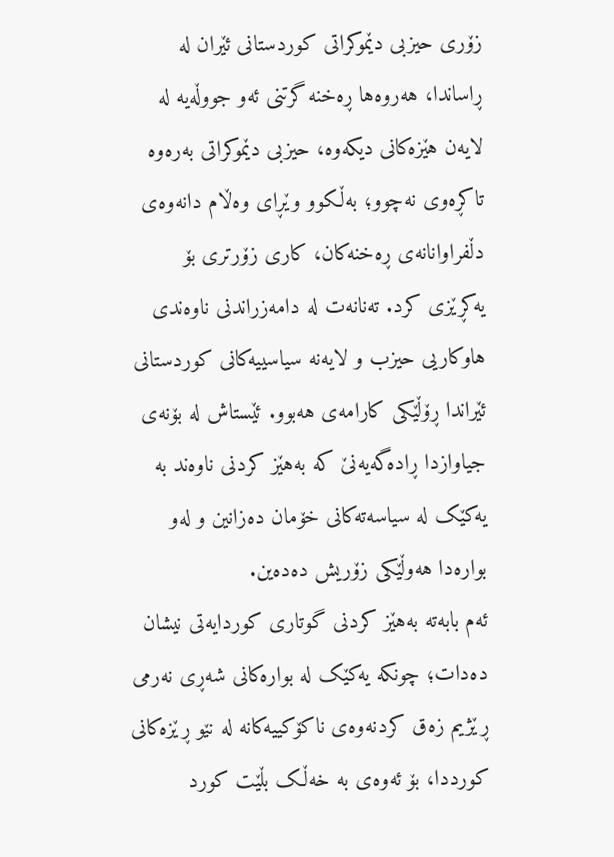زۆری حیزبی دێموکراتی کوردستانی ئێران لە ڕاساندا، هەروەها ڕەخنە گرتنی ئەو جووڵەیە لە لایەن هێزەکانی دیکەوە، حیزبی دێموکراتی بەرەوە تاکڕەوی نەچوو؛ بەڵکوو وێڕای وەڵام دانەوەی دڵفراوانانەی ڕەخنەکان، کاری زۆرتری بۆ یەکڕێزی کرد. تەنانەت لە دامەزراندنی ناوەندی هاوکاریی حیزب و لایەنە سیاسییەکانی کوردستانی ئێراندا ڕۆڵێکی کارامەی هەبوو. ئێستاش لە بۆنەی جیاوازدا ڕادەگەیەنێ کە بەهێز کردنی ناوەند بە یەکێک لە سیاسەتەکانی خۆمان دەزانین و لەو بوارەدا هەوڵێکی زۆریش دەدەین.
ئەم بابەتە بەهێز کردنی گوتاری کوردایەتی نیشان دەدات؛ چونکە یەکێک لە بوارەکانی شەڕی نەرمی ڕێژیم زەق کردنەوەی ناکۆکییەکانە لە نێو ڕێزەکانی کورددا، بۆ ئەوەی بە خەڵک بڵێت کورد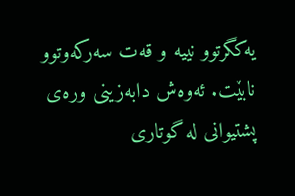یەکگرتوو نییە و قەت سەرکەوتوو نابێت. ئەوەش دابەزینی ورەی پشتیوانی لە گوتاری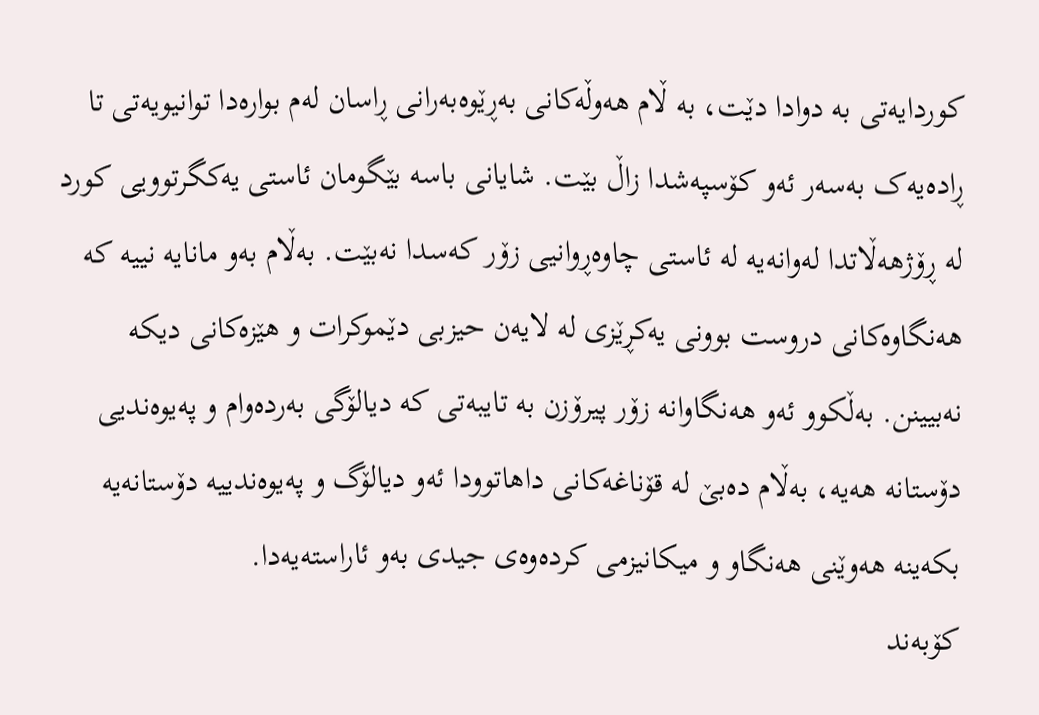کوردایەتی بە دوادا دێت، بە ڵام هەوڵەکانی بەڕێوەبەرانی ڕاسان لەم بوارەدا توانیویەتی تا ڕادەیەک بەسەر ئەو کۆسپەشدا زاڵ بێت. شایانی باسە بێگومان ئاستی یەکگرتوویی کورد لە ڕۆژهەڵاتدا لەوانەیە لە ئاستی چاوەڕوانیی زۆر کەسدا نەبێت. بەڵام بەو مانایە نییە کە هەنگاوەکانی دروست بوونی یەکڕێزی لە لایەن حیزبی دێموکرات و هێزەکانی دیکە نەبیینن. بەڵکوو ئەو هەنگاوانە زۆر پیرۆزن بە تایبەتی کە دیالۆگی بەردەوام و پەیوەندیی دۆستانە هەیە، بەڵام دەبێ لە قۆناغەکانی داهاتوودا ئەو دیالۆگ و پەیوەندییە دۆستانەیە بکەینە هەوێنی هەنگاو و میکانیزمی کردەوەی جیدی بەو ئاراستەیەدا.
کۆبەند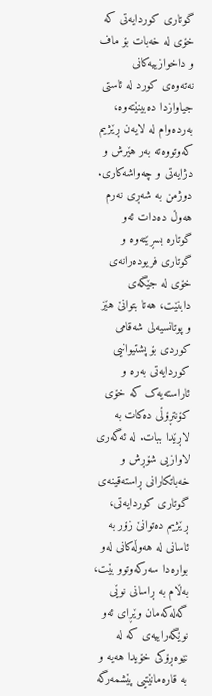گوتاری کوردایەتی کە خۆی لە خەبات بۆ ماف و داخوازییەکانی نەتەوەی کورد لە ئاستی جیاوازدا دەبینێتەوە، بەردەوام لە لایەن ڕێژیم کەوتووەتە بەر هێرش و دژایەتی و چەواشەکاری. دوژمن بە شەڕی نەرم هەوڵ دەدات ئەو گوتارە بسڕێتەوە و گوتاری فریودەرانەی خۆی لە جێگەی دابنێت، هەتا بتوانێ هێز و پوتانسیەلی شەقامی کوردی بۆ پشتیوانیی کوردایەتی بەرە و ئاراستەیەک کە خۆی کۆنتڕۆڵی دەکات بە لاڕێدا ببات. لە ئەگەری لاوازیی شۆڕش و خەباتکارانی ڕاستەقینەی گوتاری کوردایەتی، ڕێژیم دەتوانێ زۆر بە ئاسانی لە هەوڵەکانی لەو بوارەدا سەرکەوتوو بێت، بەڵام بە ڕاسانی نوێی گەلەکەمان وێڕای ئەو نوێگەراییەی کە لە نێوەڕۆکی خۆیدا هەیە و بە قارەمانێتیی پێشمەرگە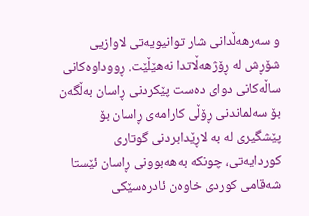و سەرهەڵدانی شار توانیویەتی لاوازیی شۆڕش لە ڕۆژهەڵاتدا نەهێڵێت. ڕووداوەکانی ساڵەکانی دوای دەست پێکردنی ڕاسان بەڵگەن بۆ سەلماندنی ڕۆڵی کارامەی ڕاسان بۆ پێشگیری لە بە لاڕێدابردنی گوتاری کوردایەتی، چونکە بەهەبوونی ڕاسان ئێستا شەقامی کوردی خاوەن ئادرەسێکی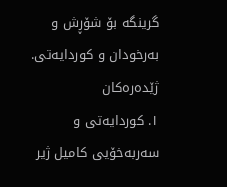گرینگە بۆ شۆڕش و بەرخودان و کوردایەتی.
ژێدەرەکان
١. کوردایەتی و سەربەخۆیی کامیل ژیر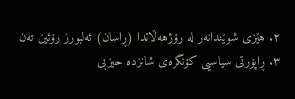٢. هێزی شوێندانەر لە رۆژهەڵاتدا (ڕاسان) ئەلبورز رۆئین تەن
٣. ڕاپۆرتی سیاسیی کۆنگرەی شانزدە حیزبی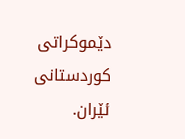دێموکراتی کوردستانی ئێران.